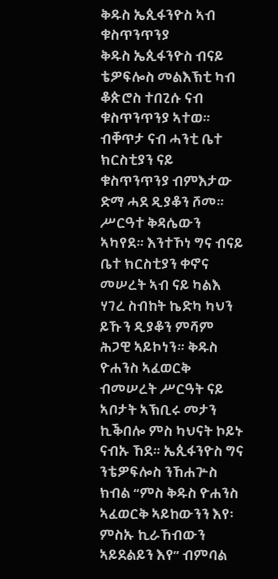ቅዱስ ኤጲፋንዮስ ኣብ ቁስጥንጥንያ
ቅዱስ ኤጲፋንዮስ ብናይ ቴዎፍሎስ መልእኽቲ ካብ ቆጵሮስ ተበጊሱ ናብ ቁስጥንጥንያ ኣተወ። ብቐጥታ ናብ ሓንቲ ቤተ ክርስቲያን ናይ ቁስጥንጥንያ ብምእታው ድማ ሓደ ዲያቆን ሾመ። ሥርዓተ ቅዳሴውን ኣካየደ። እንተኾነ ግና ብናይ ቤተ ክርስቲያን ቀኖና መሠረት ኣብ ናይ ካልእ ሃገረ ስብከት ኬድካ ካህን ይኹን ዲያቆን ምሻም ሕጋዊ ኣይኮነን። ቅዱስ ዮሐንስ ኣፈወርቅ ብመሠረት ሥርዓት ናይ ኣቦታት ኣኽቢሩ መታን ኪቕበሎ ምስ ካህናት ኮይኑ ናብኡ ኸደ። ኤጲፋንዮስ ግና ንቴዎፍሎስ ንኸሐጕስ ክብል “ምስ ቅዱስ ዮሐንስ ኣፈወርቅ ኣይከውንን እየ፡ ምስኡ ኪራኸብውን ኣይደልይን እየ” ብምባል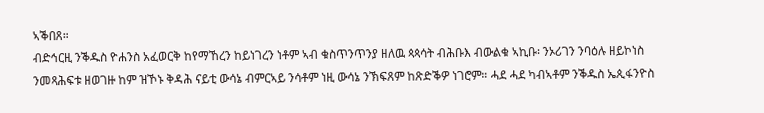ኣቕበጸ።
ብድኅርዚ ንቕዱስ ዮሐንስ አፈወርቅ ከየማኸረን ከይነገረን ነቶም ኣብ ቁስጥንጥንያ ዘለዉ ጳጳሳት ብሕቡእ ብውልቁ ኣኪቡ፡ ንኦሪገን ንባዕሉ ዘይኮነስ ንመጻሕፍቱ ዘወገዙ ከም ዝኾኑ ቅዳሕ ናይቲ ውሳኔ ብምርኣይ ንሳቶም ነዚ ውሳኔ ንኽፍጸም ከጽድቕዎ ነገሮም። ሓደ ሓደ ካብኣቶም ንቕዱስ ኤጲፋንዮስ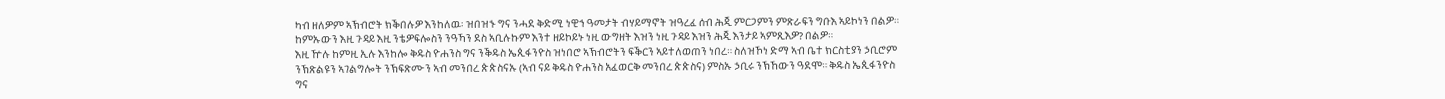ካብ ዘለዎም ኣኽብሮት ክቕበሉዎ እንከለዉ፡ ዝበዝኁ ግና ንሓደ ቅድሚ ነዊኅ ዓመታት ብሃይማኖት ዝዓረፈ ሰብ ሕጂ ምርጋምን ምጽራፍን ግቡእ ኣይኮነን በልዎ። ከምኡውን እዚ ጉዳይ እዚ ንቴዎፍሎስን ንዓኻን ደስ ኣቢሉኩም እንተ ዘይኮይኑ ነዚ ውግዘት እዝን ነዚ ጉዳይ እዝን ሕጂ እንታይ ኣምጺእዎ? በልዎ።
እዚ ዅሉ ከምዚ ኢሉ እንከሎ ቅዱስ ዮሐንስ ግና ንቕዱስ ኤጲፋንዮስ ዝነበሮ ኣኽብሮትን ፍቕርን ኣይተለወጠን ነበረ። ስለዝኾነ ድማ ኣብ ቤተ ክርስቲያን ኃቢሮም ንኽጽልዩን ኣገልግሎት ንኽፍጽሙን ኣብ መንበረ ጵጵስናኡ (ኣብ ናይ ቅዱስ ዮሐንስ አፈወርቅ መንበረ ጵጵስና) ምስኡ ኃቢሩ ንኽኸውን ዓደሞ። ቅዱስ ኤጲፋንዮስ ግና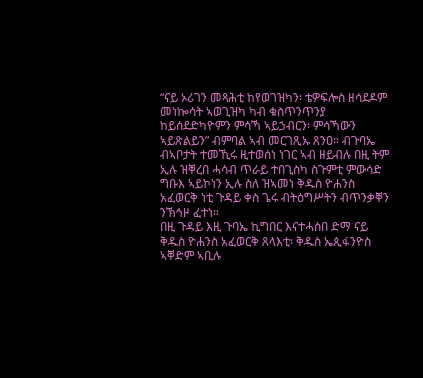“ናይ ኦሪገን መጻሕቲ ከየወገዝካን፡ ቴዎፍሎስ ዘሳደዶም መነኰሳት ኣወጊዝካ ካብ ቁስጥንጥንያ ከይሰደድካዮምን ምሳኻ ኣይኃብርን፡ ምሳኻውን ኣይጽልይን” ብምባል ኣብ መርገጺኡ ጸንዐ። ብጉባኤ ብኣቦታት ተመኺሩ ዚተወሰነ ነገር ኣብ ዘይብሉ በዚ ትም ኢሉ ዝቐረበ ሓሳብ ጥራይ ተበጊስካ ስጉምቲ ምውሳድ ግቡእ ኣይኮነን ኢሉ ስለ ዝኣመነ ቅዱስ ዮሐንስ አፈወርቅ ነቲ ጉዳይ ቀስ ጌሩ ብትዕግሥትን ብጥንቃቐን ንኽኅዞ ፈተነ።
በዚ ጉዳይ እዚ ጉባኤ ኪግበር እናተሓስበ ድማ ናይ ቅዱስ ዮሐንስ አፈወርቅ ጸላእቲ፡ ቅዱስ ኤጲፋንዮስ ኣቐድም ኣቢሉ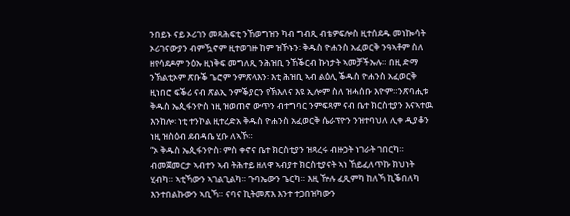ንበይኑ ናይ ኦሪገን መጻሕፍቲ ንኸወግዝን ካብ ግብጺ ብቴዎፍሎስ ዚተሰደዱ መነኰሳት ኦሪገናውያን ብምዃኖም ዚተወገዙ ከም ዝኾኑን፡ ቅዱስ ዮሐንስ አፈወርቅ ንዓኣቶም ስለ ዘየሳደዶም ንዕኡ ዚነቅፍ መግለጺ ንሕዝቢ ንኸቕርብ ኩነታት ኣመቻችኡሉ። በዚ ድማ ንኽልቲኦም ጽቡቕ ጌሮም ንምጽላእን፡ እቲ ሕዝቢ ኣብ ልዕሊ ቕዱስ ዮሐንስ አፈወርቅ ዚነበሮ ፍቕሪ ናብ ጽልኢ ንምቕያርን የኽእለና እዩ ኢሎም ስለ ዝሓሰቡ እዮም።ንጽባሒቱ ቅዱስ ኤጲፋንዮስ ነዚ ዝወጠኖ ውጥን ብተግባር ንምፍጻም ናብ ቤተ ክርስቲያን እናኣተዉ እንከሎ፡ ነቲ ተንኮል ዚተረድአ ቅዱስ ዮሐንስ አፈወርቅ ሴራፕዮን ንዝተባህለ ሊቀ ዲያቆን ነዚ ዝስዕብ ደብዳቤ ሂቡ ለኣኾ።
“ኦ ቅዱስ ኤጲፋንዮስ፡ ምስ ቀኖና ቤተ ክርስቲያን ዝጻረሩ ብዙኃት ነገራት ገበርካ። ብመጀመርታ ኣብተን ኣብ ትሕተይ ዘለዋ ኣብያተ ክርስቲያናት ኣነ ኸይፈለጥኩ ክህነት ሂብካ። ኣቲኻውን ኣገልጊልካ። ጉባኤውን ጌርካ። እዚ ዅሉ ፈጺምካ ከለኻ ኪቕበለካ እንተበልኩውን ኣቢኻ። ናባና ኪትመጽእ እንተ ተጋበዝካውን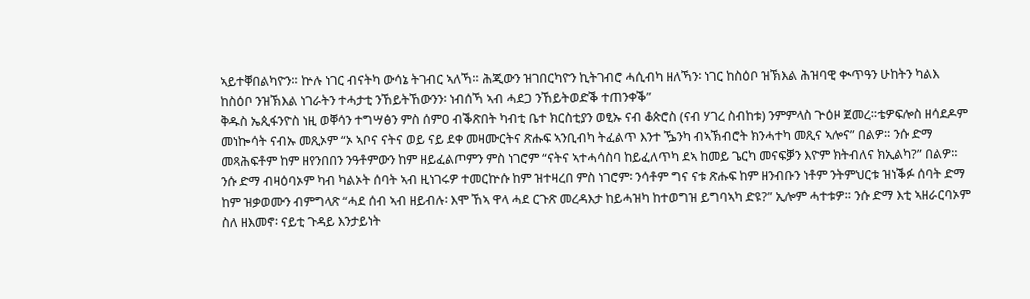ኣይተቐበልካዮን። ኵሉ ነገር ብናትካ ውሳኔ ትገብር ኣለኻ። ሕጂውን ዝገበርካዮን ኪትገብሮ ሓሲብካ ዘለኻን፡ ነገር ከስዕቦ ዝኽእል ሕዝባዊ ቊጥዓን ሁከትን ካልእ ከስዕቦ ንዝኽእል ነገራትን ተሓታቲ ንኸይትኸውንን፡ ነብሰኻ ኣብ ሓደጋ ንኸይትወድቕ ተጠንቀቕ”
ቅዱስ ኤጲፋንዮስ ነዚ ወቐሳን ተግሣፅን ምስ ሰምዐ ብቕጽበት ካብቲ ቤተ ክርስቲያን ወፂኡ ናብ ቆጵሮስ (ናብ ሃገረ ስብከቱ) ንምምላስ ጕዕዞ ጀመረ።ቴዎፍሎስ ዘሳደዶም መነኰሳት ናብኡ መጺኦም “ኦ ኣቦና ናትና ወይ ናይ ደቀ መዛሙርትና ጽሑፍ ኣንቢብካ ትፈልጥ እንተ ዄንካ ብኣኽብሮት ክንሓተካ መጺና ኣሎና” በልዎ። ንሱ ድማ መጻሕፍቶም ከም ዘየንበበን ንዓቶምውን ከም ዘይፈልጦምን ምስ ነገሮም “ናትና ኣተሓሳስባ ከይፈለጥካ ደኣ ከመይ ጌርካ መናፍቓን እዮም ክትብለና ክኢልካ?” በልዎ። ንሱ ድማ ብዛዕባኦም ካብ ካልኦት ሰባት ኣብ ዚነገሩዎ ተመርኵሱ ከም ዝተዛረበ ምስ ነገሮም፡ ንሳቶም ግና ናቱ ጽሑፍ ከም ዘንብቡን ነቶም ንትምህርቱ ዝነቕፉ ሰባት ድማ ከም ዝቃወሙን ብምግላጽ “ሓደ ሰብ ኣብ ዘይብሉ፡ እሞ ኸኣ ዋላ ሓደ ርጉጽ መረዳእታ ከይሓዝካ ከተወግዝ ይግባኣካ ድዩ?” ኢሎም ሓተቱዎ። ንሱ ድማ እቲ ኣዘራርባኦም ስለ ዘእመኖ፡ ናይቲ ጉዳይ እንታይነት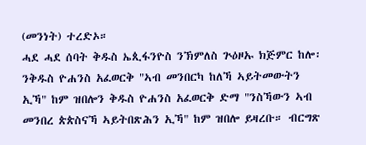(መንነት) ተረድኦ።
ሓደ ሓደ ሰባት ቅዱስ ኤጲፋንዮስ ንኽምለስ ጕዕዞኡ ክጅምር ከሎ፡ ንቅዱስ ዮሐንስ አፈወርቅ "ኣብ መንበርካ ከለኻ ኣይትመውትን ኢኻ" ከም ዝበሎን ቅዱስ ዮሐንስ አፈወርቅ ድማ "ንስኻውን ኣብ መንበረ ጵጵስናኻ ኣይትበጽሕን ኢኻ" ከም ዝበሎ ይዛረቡ። ብርግጽ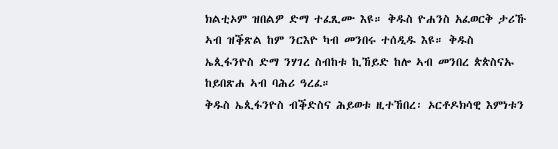ክልቲኦም ዝበልዎ ድማ ተፈጺሙ እዩ። ቅዱስ ዮሐንስ አፈወርቅ ታሪኹ ኣብ ዝቕጽል ከም ንርእዮ ካብ መንበሩ ተሰዲዱ እዩ። ቅዱስ ኤጲፋንዮስ ድማ ንሃገረ ስብከቱ ኪኸይድ ከሎ ኣብ መንበረ ጵጵስናኡ ከይበጽሐ ኣብ ባሕሪ ዓረፈ።
ቅዱስ ኤጲፋንዮስ ብቕድስና ሕይወቱ ዚተኸበረ፡ ኦርቶዶክሳዊ እምነቱን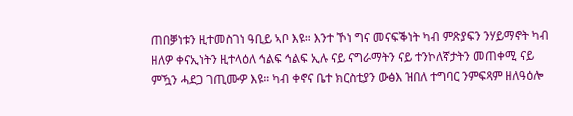ጠበቓነቱን ዚተመስገነ ዓቢይ ኣቦ እዩ። እንተ ኾነ ግና መናፍቕነት ካብ ምጽያፍን ንሃይማኖት ካብ ዘለዎ ቀናኢነትን ዚተላዕለ ኅልፍ ኅልፍ ኢሉ ናይ ናግራማትን ናይ ተንኮለኛታትን መጠቀሚ ናይ ምዃን ሓደጋ ገጢሙዎ እዩ። ካብ ቀኖና ቤተ ክርስቲያን ውፅእ ዝበለ ተግባር ንምፍጻም ዘለዓዕሎ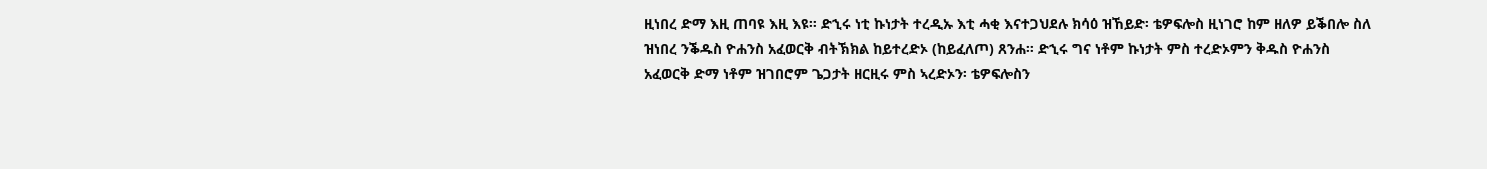ዚነበረ ድማ እዚ ጠባዩ እዚ እዩ። ድኂሩ ነቲ ኩነታት ተረዲኡ እቲ ሓቂ እናተጋህደሉ ክሳዕ ዝኸይድ፡ ቴዎፍሎስ ዚነገሮ ከም ዘለዎ ይቕበሎ ስለ ዝነበረ ንቕዱስ ዮሐንስ አፈወርቅ ብትኽክል ከይተረድኦ (ከይፈለጦ) ጸንሐ። ድኂሩ ግና ነቶም ኩነታት ምስ ተረድኦምን ቅዱስ ዮሐንስ አፈወርቅ ድማ ነቶም ዝገበሮም ጌጋታት ዘርዚሩ ምስ ኣረድኦን፡ ቴዎፍሎስን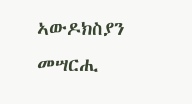ኣውዶክስያን መሣርሒ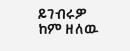ይገብሩዎ ከም ዘለዉ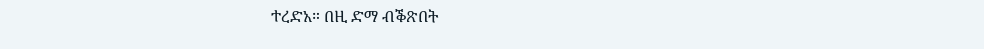ተረድአ። በዚ ድማ ብቕጽበት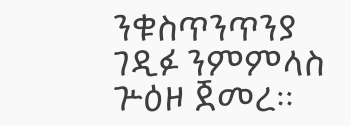ንቁስጥንጥንያ ገዲፉ ንምምላስ ጕዕዞ ጀመረ።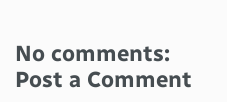No comments:
Post a Comment